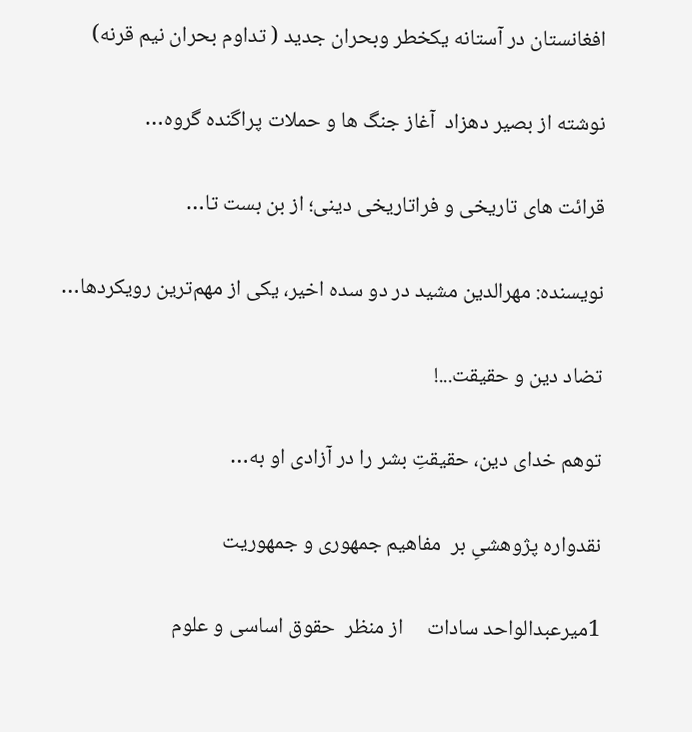افغانستان در آستانه یکخطر وبحران جدید ( تداوم بحران نیم قرنه)

نوشته از بصیر دهزاد  آغاز جنگ ها و حملات پراگنده گروه…

قرائت های تاریخی و فراتاریخی دینی؛ از بن بست تا…

نویسنده: مهرالدین مشید در دو سده اخیر، یکی از مهم‌ترین رویکردها…

تضاد دین و حقیقت...!

توهم خدای دین، حقیقتِ بشر را در آزادی او به…

نقدواره پژوهشیِ بر  مفاهیم جمهوری و جمهوریت

1میرعبدالواحد سادات     از منظر  حقوق اساسی و علوم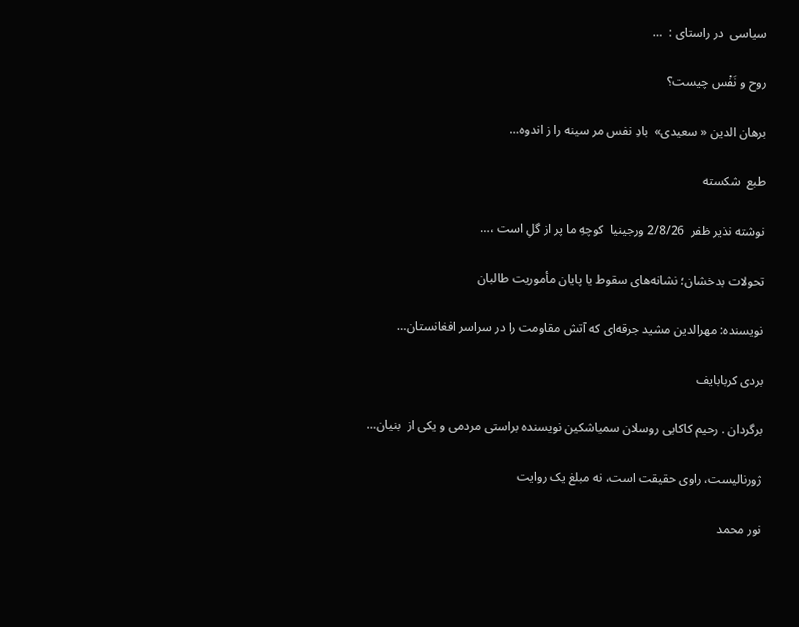سیاسی  در راستای :  …

روح و نَفْس چیست؟

برهان الدین « سعیدی»  بادِ نفس مر سینه را ز اندوه…

طبع  شکسته

نوشته نذیر ظفر  2/8/26 ورجینیا  كوچهِ ما پر از گلِ است ،…

تحولات بدخشان؛ نشانه‌های سقوط یا پایان مأموریت طالبان

نویسنده: مهرالدین مشید جرقه‌ای که آتش مقاومت را در سراسر افغانستان…

بردی کربابایف

برگردان . رحیم کاکایی روسلان سمیاشکین نویسنده براستی مردمی و یکی از  بنیان…

ژورنالیست، راوی حقیقت است، نه مبلغ یک روایت

نور محمد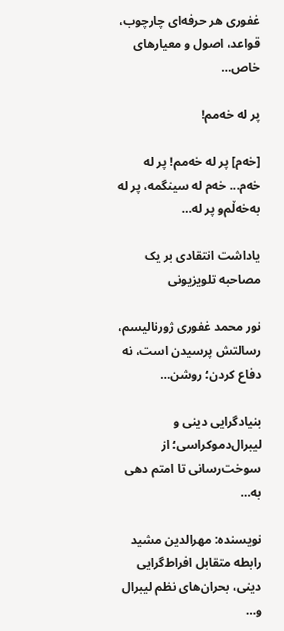غفوری هر حرفه‌ای چارچوب، قواعد، اصول و معیارهای خاص…

پر له خەمم!

[خه‌م] پر له خەمم! پر لە خەم... خەم له سینگمە، پر لە بەخەڵم‌و پر لە…

یاداشت انتقادی بر یک مصاحبه تلویزیونی

نور محمد غفوری ژورنالیسم، رسالتش پرسیدن است، نه دفاع کردن؛ روشن…

بنیادگرایی دینی و لیبرال‌دموکراسی؛ از سوخت‌رسانی تا امتم دهی به…

نویسنده: مهرالدین مشید  رابطه متقابل افراط‌گرایی دینی، بحران‌های نظم لیبرال و…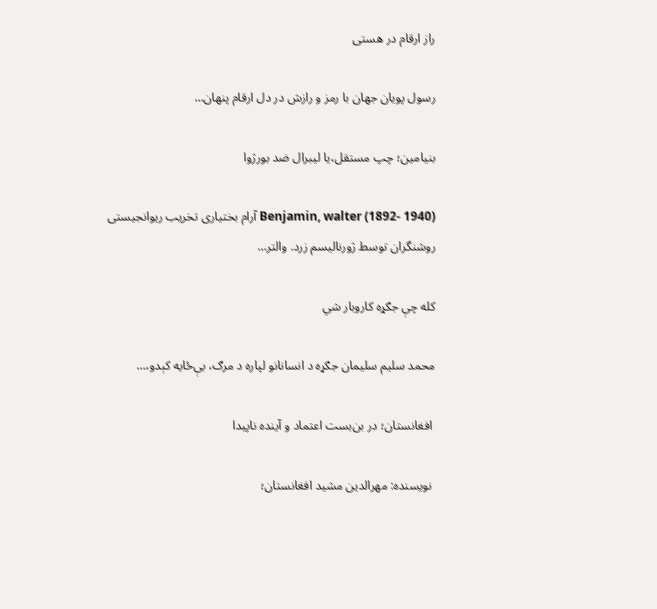راز ارقام در هستی

رسول پویان جهان با رمز و رازش در دل ارقام پنهان…

بنیامین؛ چپ مستقل،یا لیبرال ضد بورژوا

Benjamin, walter (1892- 1940) آرام بختیاری تخریب ریوانجیستی روشنگران توسط ژورنالیسم زرد. والتر…

کله چې جګړه کاروبار شي

محمد سليم سليمان جګړه د انسانانو لپاره د مرګ، بې‌ځایه کېدو،…

 افغانستان؛ در بن‌بست اعتماد و آینده ناپیدا

 نویسنده: مهرالدین مشید افغانستان؛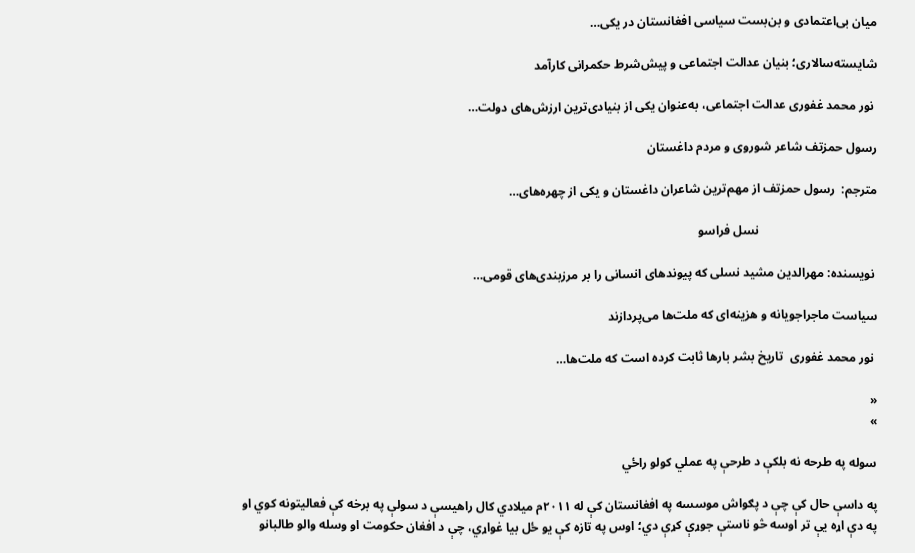میان بی‌اعتمادی و بن‌بست سیاسی افغانستان در یکی…

شایسته‌سالاری؛ بنیان عدالت اجتماعی و پیش‌شرط حکمرانی کارآمد

 نور محمد غفوری عدالت اجتماعی، به‌عنوان یکی از بنیادی‌ترین ارزش‌های دولت…

رسول حمزتف شاعر شوروی و مردم داغستان

مترجم:  رسول حمزتف از مهم‌ترین شاعران داغستان و یکی از چهره‌های…

                                      نسل فراسو

 نویسنده: مهرالدین مشید نسلی که پیوندهای انسانی را بر مرزبندی‌های قومی…

سیاست ماجراجویانه و هزینه‌ای که ملت‌ها می‌پردازند

 نور محمد غفوری  تاریخ بشر بارها ثابت کرده است که ملت‌ها…

«
»

سوله په طرحه نه بلکې د طرحې په عملي کولو راځي

په داسې حال کې چې د پګواش موسسه په افغانستان کې له ۲۰۱۱م میلادي کال راهیسې د سولې په برخه کې فعالیتونه کوي او په دې اړه يې تر اوسه څو ناستې جوړې کړې دي؛ اوس په تازه کې يو ځل بيا غواړي، چې د افغان حکومت او وسله والو طالبانو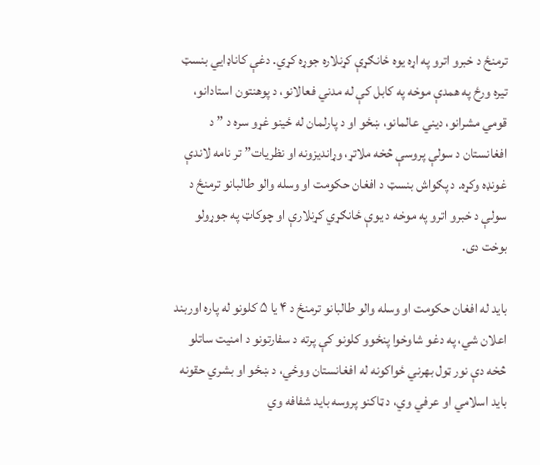ترمنځ د خبرو اترو په اړه یوه ځانګړې کړنلاره جوړه کړي. دغې کاناډايي بنسټ تيره ورځ په همدې موخه په کابل کې له مدني فعالانو، د پوهنتون استادانو، قومي مشرانو، دیني عالمانو، ښځو او د پارلمان له ځينو غړو سره د ” د افغانستان د سولې پروسې څخه ملاتړ، وړاندیزونه او نظریات” تر نامه لاندې غونډه وکړه. د پګواش بنسټ د افغان حکومت او وسله والو طالبانو ترمنځ د سولې د خبرو اترو په موخه د یوې ځانګړي کړنلارې او چوکاټ په جوړولو بوخت دی.

باید له افغان حکومت او وسله والو طالبانو ترمنځ د ۴ یا ۵ کلونو له پاره اوربند اعلان شي، په دغو شاوخوا پنځوو کلونو کې پرته د سفارتونو د امنیت ساتلو څخه دې نور ټول بهرني ځواکونه له افغانستان ووځي، د ښځو او بشري حقونه باید اسلامي او عرفي وي، د ټاکنو پروسه باید شفافه وي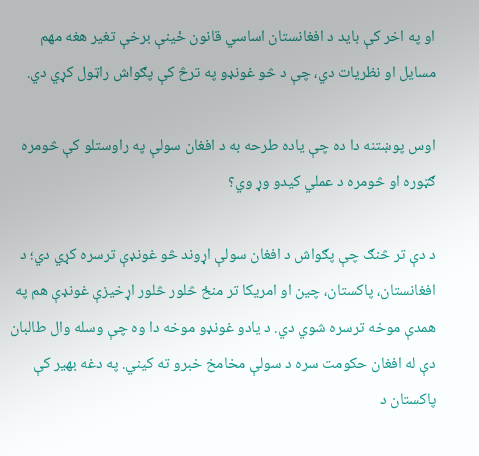او په اخر کې باید د افغانستان اساسي قانون ځينې برخې تغیر هغه مهم مسایل او نظریات دي، چې د څو غونډو په ترڅ کې پګواش راټول کړي دي.

اوس پوښتنه دا ده چې ياده طرحه به د افغان سولې په راوستلو کې څومره ګټوره او څومره د عملي کيدو وړ وي؟

د دې تر څنګ چې پګواش د افغان سولې اړوند څو غونډې ترسره کړي دي؛ د افغانستان، پاکستان، چين او امریکا تر منځ څلور څلور اړخيزې غونډې هم په همدې موخه ترسره شوي دي. د يادو غونډو موخه دا وه چې وسله وال طالبان دې له افغان حکومت سره د سولې مخامخ خبرو ته کيني. په دغه بهير کې پاکستان د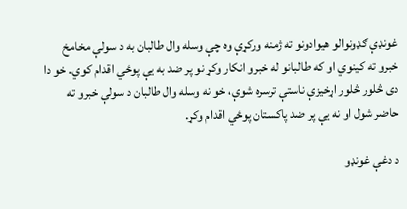غونډې ګډونوالو هيوادونو ته ژمنه ورکړې وه چې وسله وال طالبان به د سولې مخامخ خبرو ته کينوي او که طالبانو له خبرو انکار وکړ نو پر ضد به يې پوځي اقدام کوي. خو دا دی څلور څلور اړخيزې ناستې ترسره شوې، خو نه وسله وال طالبان د سولې خبرو ته حاضر شول او نه يې پر ضد پاکستان پوځي اقدام وکړ.

د دغې غونډو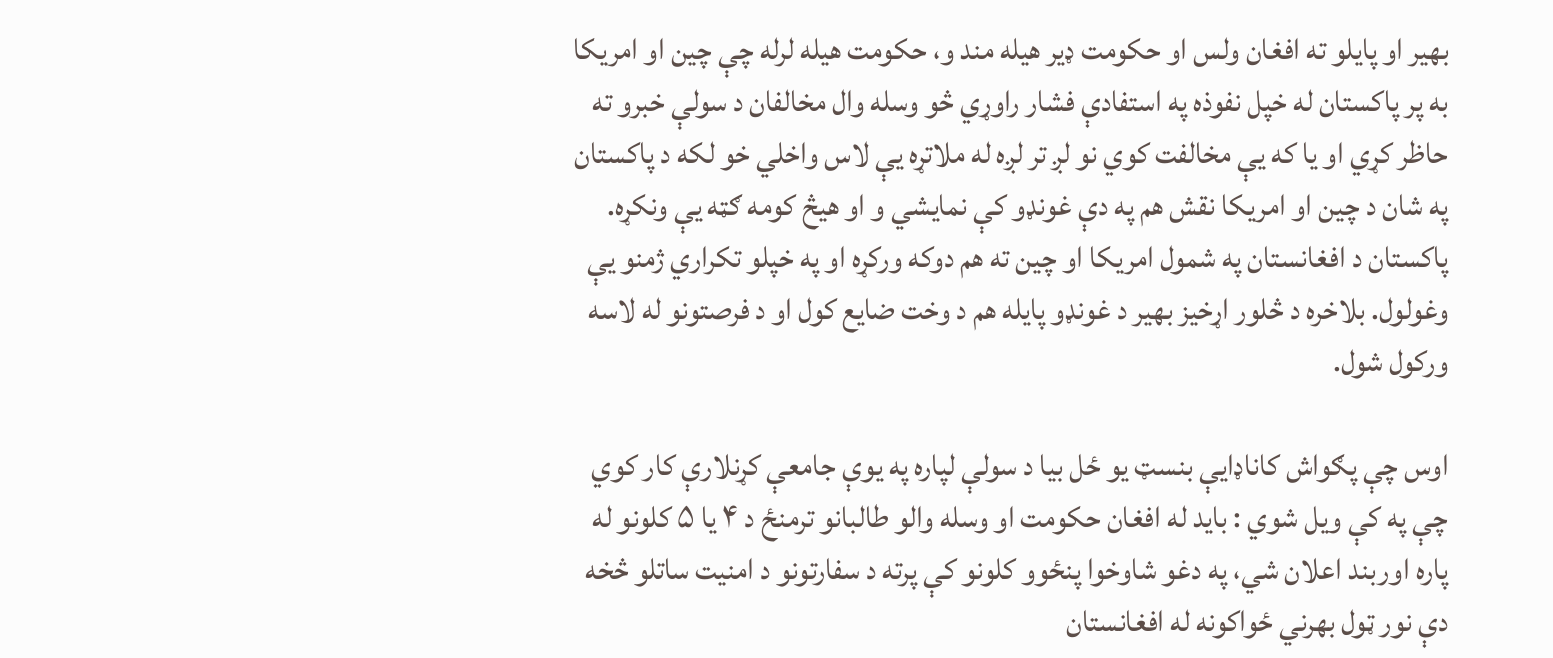بهير او پايلو ته افغان ولس او حکومت ډير هيله مند و، حکومت هيله لرله چې چين او امريکا به پر پاکستان له خپل نفوذه په استفادې فشار راوړي څو وسله وال مخالفان د سولې خبرو ته حاظر کړي او يا که يې مخالفت کوي نو لږ تر لږه له ملاتړه يې لاس واخلي خو لکه د پاکستان په شان د چين او امریکا نقش هم په دې غونډو کې نمايشي و او هيڅ کومه ګټه يې ونکړه. پاکستان د افغانستان په شمول امریکا او چين ته هم دوکه ورکړه او په خپلو تکراري ژمنو يې وغولول. بلاخره د څلور اړخيز بهير د غونډو پايله هم د وخت ضايع کول او د فرصتونو له لاسه ورکول شول.

اوس چې پګواش کاناډايې بنسټ يو ځل بيا د سولې لپاره په يوې جامعې کړنلارې کار کوي چې په کې ويل شوي : باید له افغان حکومت او وسله والو طالبانو ترمنځ د ۴ یا ۵ کلونو له پاره اوربند اعلان شي، په دغو شاوخوا پنځوو کلونو کې پرته د سفارتونو د امنیت ساتلو څخه دې نور ټول بهرني ځواکونه له افغانستان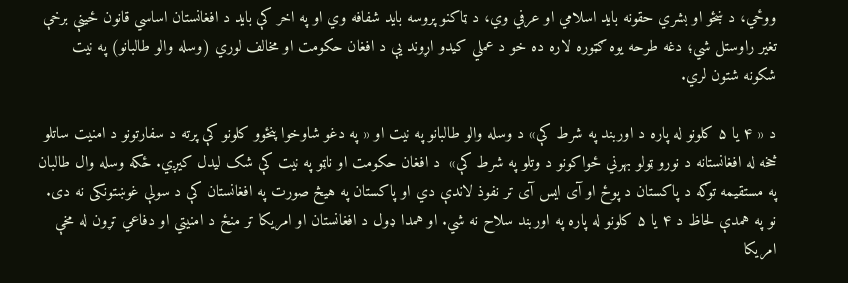ووځي، د ښځو او بشري حقونه باید اسلامي او عرفي وي، د ټاکنو پروسه باید شفافه وي او په اخر کې باید د افغانستان اساسي قانون ځينې برخې تغیر راوستل شي؛ دغه طرحه يوه ګټوره لاره ده خو د عملي کيدو اړوند يې د افغان حکومت او مخالف لوري (وسله والو طالبانو) په نيت شکونه شتون لري.

د « ۴ یا ۵ کلونو له پاره د اوربند په شرط کې» د وسله والو طالبانو په نيت او « په دغو شاوخوا پنځوو کلونو کې پرته د سفارتونو د امنیت ساتلو څخه له افغانستانه د نورو ټولو بهرني ځواکونو د وتلو په شرط کې»  د افغان حکومت او ناټو په نيت کې شک ليدل کيږي. ځکه وسله وال طالبان په مستقيمه توګه د پاکستان د پوځ او آی ايس آی تر نفوذ لاندې دي او پاکستان په هیڅ صورت په افغانستان کې د سولې غوښتونکی نه دی. نو په همدې لحاظ د ۴ یا ۵ کلونو له پاره په اوربند سلاح نه شي. او همدا ډول د افغانستان او امريکا تر منځ د امنيتي او دفاعي تړون له مخې امریکا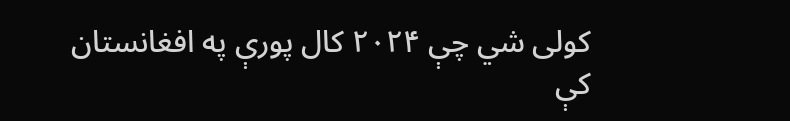کولی شي چې ۲۰۲۴ کال پورې په افغانستان کې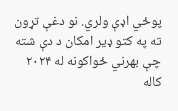پوځي اډې ولري. نو دغې تړون ته په کتو ډیر امکان د دې شته چې بهرني ځواکونه له ۲۰۲۴ کاله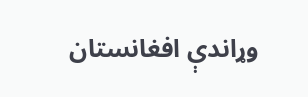وړاندې افغانستان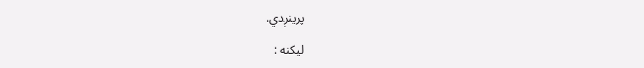پرينږدي.

لیکنه :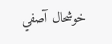خوشحال آصفي